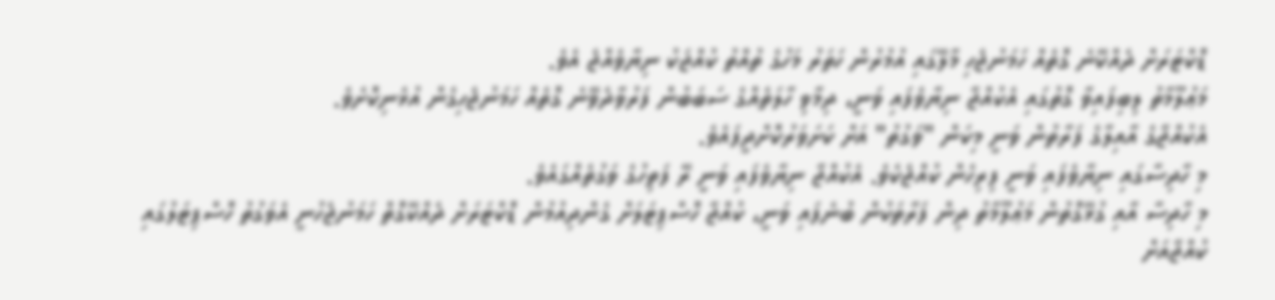ޑޮކްޓަރަށް ދެއްކޭނެ ގޮތެއް ހަމަނުޖެހި މާލޭގައި އުމުރުން ހަތަރު މަހުގެ ތުއްތު ކުއްޖަކު ނިޔާވެއްޖެ އެވެ.
މަޢުލޫމާތު ލިބިފައިވާ ގޮތުގައި އެކުއްޖާ ނިޔާވެފައި ވަނީ، ދިމާވި ހާލަތެއްގެ ސަބަބުން ފަރުވާދެވޭނެ ގޮތެއް ހަމަނުޖެހިގެން އުޅެނިކޮށެވެ.
އެކުއްޖާގެ އާއިލާގެ ފަރާތުން ވަނީ މިކަން "ވަގުތު" އަށް ކަށަވަރުކޮށްދީފައެވެ.
މި ހާދިސާގައި ނިޔާވެފައި ވަނީ ފިރިހެން ކުއްޖެކެވެ. އެކުއްޖާ ނިޔާވެފައި ވަނީ ރޭ ފަތިހުގެ ވަގުތެއްގައެވެ.
މި ހާދިސާ އާއި ގުޅޭގޮތުން މަޢުލޫމާތު ދިން ފަރާތަކުން ބުނެފައި ވަނީ، ކުއްޖާ ހޮސްޕިޓަލަށް ގެންދިއުމުން ޑޮކްޓަރަށް ދެއްކޭގޮތް ހަމަނުޖެހުނީ އެވަގުތު ހޮސްޕިޓަލުގައި ކުއްޖާއަށް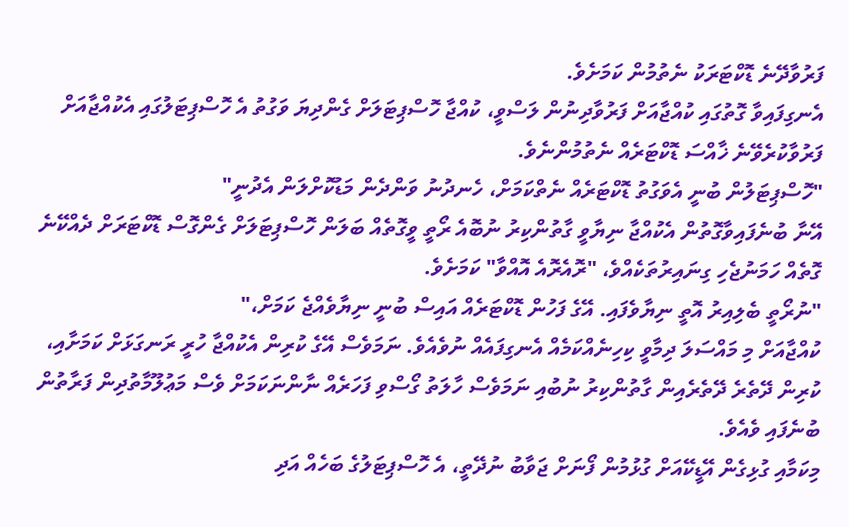ފަރުވާދޭނެ ޑޮކްޓަރަކު ނެތުމުން ކަމަށެވެ.
އެނގިފައިވާ ގޮތުގައި ކުއްޖާއަށް ފަރުވާދިނުން ލަސްވީ، ކުއްޖާ ހޮސްޕިޓަލަށް ގެންދިޔަ ވަގުތު އެ ހޮސްޕިޓަލުގައި އެކުއްޖާއަށް ފަރުވާކުރެވޭނެ ޚާއްސަ ޑޮކްޓަރެއް ނެތުމުންނެވެ.
"ހޮސްޕިޓަލުން ބުނީ އެވަގުތު ޑޮކްޓަރެއް ނެތްކަމަށް، ހެނދުނު ވަންދެން މަޑުކޮށްލަން އެދުނީ"
އޭނާ ބުނެފައިވާގޮތުން އެކުއްޖާ ނިޔާވީ ގާތުންކިރު ނުބޮއެ ރޯތީ ވީގޮތެއް ބަލަން ހޮސްޕިޓަލަށް ގެންގޮސް ޑޮކްޓަރަށް ދެއްކޭނެ ގޮތެއް ހަމަނުޖެހި ގިނައިރުތަކެއްވެ، "ރޮއެރޮއެ އޮއްވާ" ކަމަށެވެ.
"ނުރޯތީ ބެލިއިރު އޮތީ ނިޔާވެފައި. އޭގެ ފަހުން ޑޮކްޓަރެއް އައިސް ބުނީ ނިޔާވެއްޖެ ކަމަށް،"
ކުއްޖާއަށް މި މައްސަލަ ދިމާވީ ކިހިނެއްކަމެއް އެނގިފައެއް ނުވެއެވެ. ނަމަވެސް އޭގެ ކުރިން އެކުއްޖާ ހުރީ ރަނގަޅަށް ކަމަށާއި، ކުރިން ދޭތެރެ ދޭތެރެއިން ގާތުންކިރު ނުބުއި ނަމަވެސް ހާލަތު ގޯސްވި ފަހަރެއް ނާންނަކަމަށް ވެސް މަޢުލޫމާތުދިން ފަރާތުން ބުނެފައި ވެއެވެ.
މިކަމާއި ގުޅިގެން އޭޑީކޭއަށް ގުޅުމުން ފޯނަށް ޖަވާބު ނުދޭތީ، އެ ހޮސްޕިޓަލުގެ ބަހެއް އަދި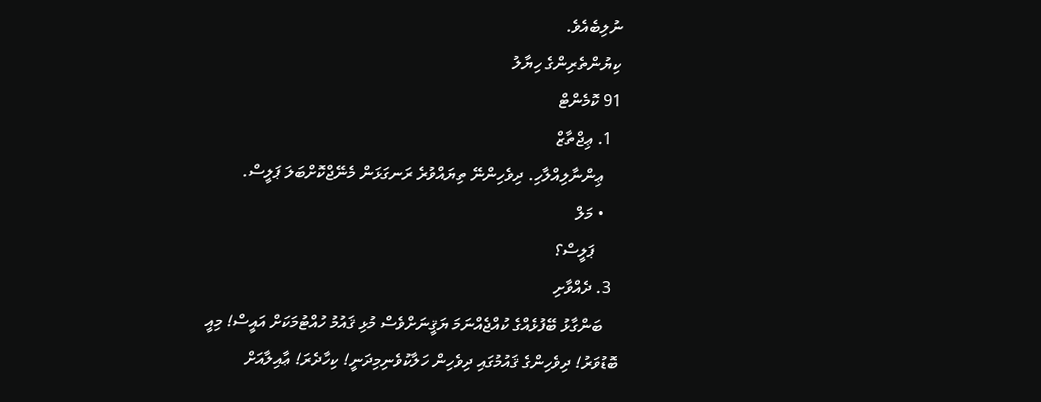ނުލިބެއެވެ.
ކިޔުންތެރިންގެ ހިޔާލު
91 ކޮމެންޓް
  1. ޢިޖްތާޒް
    ޢިންނާލިއްލާހި. ދިވެހިންނޭ ތިޔައްވުރެ ރަނގަޅަން މެނޭޖްކޮށްބަލަ ޕަލީސް.
    • މަލް
      ޕަލީސް؟
  3. ދެއްވާށި
    ބަންގާޅު ބޭފުޅެއްގެ ކުއްޖެއްނަމަ ޔަޤީނަށްވެސް މުޅި ޤައުމު ހުއްޓުމަކަށް އައީސް! މިއީ ބޮޑުވަރު! ދިވެހިންގެ ޤައުމުގައި ދިވެހިން ހަލާކުވެނިމިދަނީ! ކިހާދެރަ! ޢާއިލާއަށް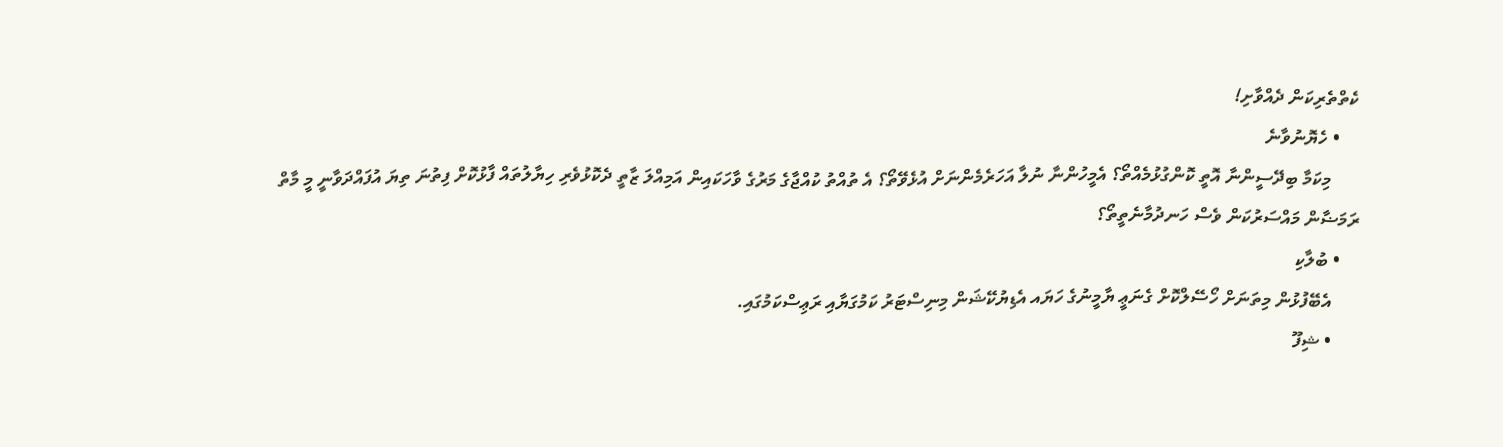ކެތްތެރިކަން ދެއްވާށި!
    • ހެޔޮނުވާނެ
      މިކަމާ ބިދޭސީންނާ އޮތީ ކޮންގުޅުމެއްތޯ؟ އެމީހުންނާ ނުލާ އަހަރެމެންނަށް އުޅެވޭތޯ؟ އެ ތުއްތު ކުއްޖާގެ މަރުގެ ވާހަކައިން އަމިއްލަ ޒާތީ ދެކޮޅުވެރި ހިޔާލުތައް ފާޅުކޮށް ފިތުނަ ތިޔަ އުފައްދަވާނީ މީ މާތް ރަމަޟާން މައްސަރުކަން ވެސް ހަނދުމާނެތީތޯ؟
    • ބުލާކި
      އެބޭފުޅުން މިތަނަށް ހޯސޭލްކޮށް ގެނަޢީ ޔާމީނުގެ ހަޔައ އެޑިޔުކޭޝަން މިނިސްޓަރު ކަމުގަޔާއި ރަޢިސްކަމުގައި.
      • ޝިފޫ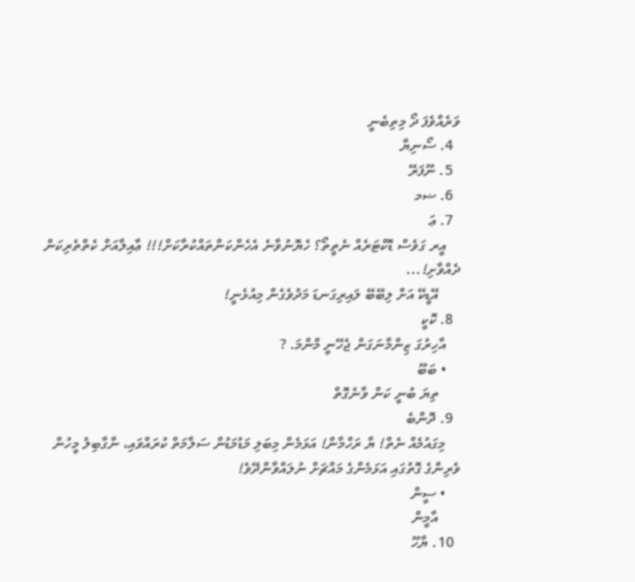ވަރެއްވެފަ ދޯ މިތިބެނީ
  4. ސޯނިޔާ
  5. ނޫފަރޭ
  6. ޟމ
  7. ޢަ
    އީރ ގަވެސް ޑޮކްޓަރެއް ނެތީތޯ؟ ހެޔޮނުވާނެ އެހެންކަންތައްކުރާކަށް!!! ޢާއިލާއަށް ކެތްތެރިކަން ދެއްވާށި!...
      އޭޑީކޭ އަށް ލިބޭބޭ ލައިރިގަނޑަ މަދުވެގެން މިއުޅެނީ!
  8. ކޮކީ
    އާހިރުގަ ޒިންމާނަގަން ޖެހޭނީ މްންމަ. ?
    • ބަބޫ
      ތިޔަ ބުނީ ކަން ވާނެގޮތް
  9. ދޮންބެ
    މިގައުމެއް ނެތް! ޔާ ރަހްމާން! އަޅަމެން މިބަލި މަޑުމަޑުން ސަލާމަތް ކުރައްވައި، ނާގާބިލު މީހުން ވެރިންގެ ގޮތުގައި އަޅަމެންގެ މައްޗަށް ނުލައްވާންދޭވެ!
    • ސީން
      އާމީން
  10. ޔާހޫ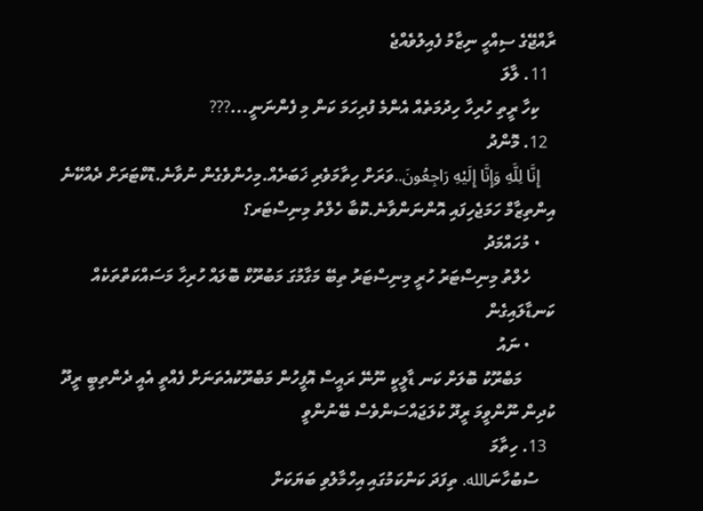ރާއްޖޭގެ ސިއްހީ ނިޒާމު ފެއިލުވެއްޖެ
  11. ލާލަ
    ކިހާ ރީތި ހުރިހާ ހިދުމަތެއް އެންމެ ފުރިހަމަ ކަން މި ފެންނަނީ...???
  12. މޮންދު
    إِنَّا لِلَّهِ وَإِنَّا إِلَيْهِ رَاجِعُونَ..ވަރަށް ހިތާމަވެރި ޚަބަރެއް.މިހެންވެގެން ނުވާނެ.ޑޮކްޓަރަށް ދެއްކޭނެ އިންތިޒާމް ހަމަޖެހިފައި އޮންނަންވާނެ.ކޮބާ ހެލްތު މިނިސްޓަރ؟
    • މުހައްމަދު
      ހެލްތު މިނިސްޓަރު ހުރީ މިނިސްޓަރު ތިބޭ މަގާމުގަ މަބުރޫކް ބޮލައް ހުރިހާ މަސައްކަތްތަކެއް ކަނޑާލައިގެން
      • ނައު
        މަބްރޫކު ބޮލަށް ކަނ ޑާލީކީ ނޫނޭ ރައީސް އޮފީހުން މަބްރޫކުއެތަނަށް ފެއްތީ އެއީ ދެންތިބީ ރީދޫ ކުދިން ނޫންވީމަ ރީދޫ ކުލަޖައްސަންވެސް ބޭނުންވީ
  13. ހިތާމަ
    ސުބުހާނަالله. ތިފަދަ ކަންކަމުގައި އިހްމާލުވި ބަޔަކަށް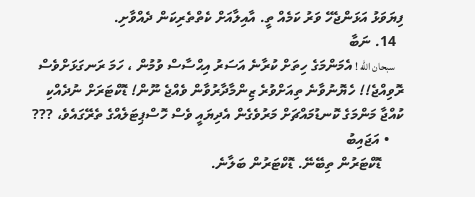ފިޔަވަޅު އަޅަންޖެހޭ ވަރު ކަމެއް ތީ. އާއިލާއަށް ކެތްތެރިކަން ދެއްވާށި.
  14. ނަބާ
    سبحان الله ! އެމަންމަގެ ހިތަށް ކުރާނެ އަސަރު އިޙްސާސް ވުމުން ، ހަމަ ރަނގަޅަށްވެސް ރޮވިއްޖެ!! ހެޔޮނުވާނެ ތިއަށްވުރެ ޒިންމާދާރުވާން ވެއްޖެ ނޫން! ޑޮކްޓަރަށް ނުދެއްކި ކުއްޖާ މަންމަގެ ކޮނޑުމައްޗަށް މަރުވެގެން އެދިޔައީ ވެސް ހޮސްޕިޓަލެއްގެ ތެރޭގައެވެ، ???
    • އަޖައިބު
      ޑޮކްޓަރުން ތިބޭނޭ. ޑޮކްޓަރުން ބަލާނެ.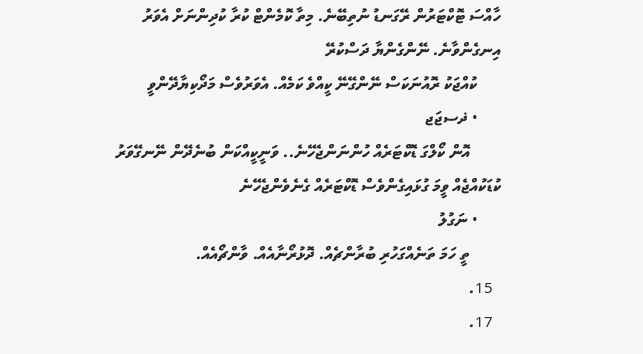ހާއްސަ ޓޮކްޓަރުން ރޭގަނޑު ނުތިބޭނެ. މިތާ ކޮމެންޓް ކުރާ ކުދިންނަށް އެވަރު އިނގެންވާނެ. ނޭންގެންޔާ ދަސްކުރޭ
      ކުއްޖަކު ރޮއުނަކަސް ނޭންގޭނޭ ކީއްވެ ކަމެއް. އެވަރުވެސް މަދޯކިޔާދޭންވީ
      • ޛސޖަޖ
        އޮން ކޯލްގަ ޑޮކްޓަރެއް ހުންނަންޖެހޭނެ.. ވަނީކީއްކަން ބުނެދޭން ނޭނގޭވަރު ކުޑަކުއްޖެއް ވީމަ ގުޅައިގެންވެސް ޑޮކްޓަރެއް ގެނެވެންޖެހޭނެ
      • ނަގުލު
        ތީ ހަމަ ތަނެއްގަހުރި ބުރާންޗެއް. ދޮޅުރޯނާއެއް. ވާންޗޯއެއް.
  15.
  17.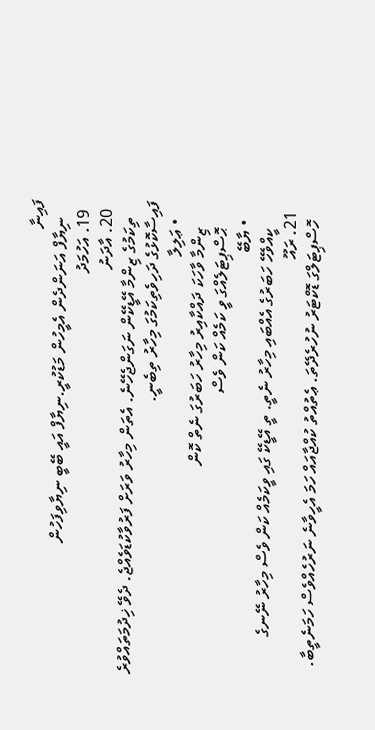ފައިނާ
    ނިޔާފް އަނަންދެން އެމީހުން މަޑުކުރީ.ނިޔާފް އައީ ބޭބީ ނިޔާވިފަހުން
  19. އަހުމަދު
  20. އާދަނު
    ތިކަމުގެ ޒިންމާ އޭޑީކޭން ނަގަންޖެހޭނެ. އެތަން މިހާރު ވަރަށް ފަރުވާކުޑަވެއްޖެ. ދެވޭ ޚިދުމަތައްވުރެ ފައިސާކޮޅުގެ ދަހިވެތިކަމުގަ މިހާރު ތިބެނީ.
    • ޢަލިލާ
      ޒިންމާ ވާހަކަ ދައްކާއިރު މިހާރު ހަބަރުގަ ނެތް ކޮން
      ޙޮސްޕިޓަލެއްގަ ވީ ކަމެއް ކަން ވެސް
    • ޔާބޭ
      ކީއްވެހޭ ހަބަރުގެ އެއްބައި މިހާރު ނެތީ. ތީ އޭޑީކޭ ގައި ވީކަމެއް ކަން ވެސް މިހާރު ނޭނގެ
  21. ރައޫ
    ހޮސްޕިޓަލްގަ ޑޮކްޓަރު ނުހުރެދޭތަ. ޢެތުއްތު ކުއްޖާއައް ހަމަ އެހީވާނެ ނަރުހެއްވެސް ހަމަނެތީބާ.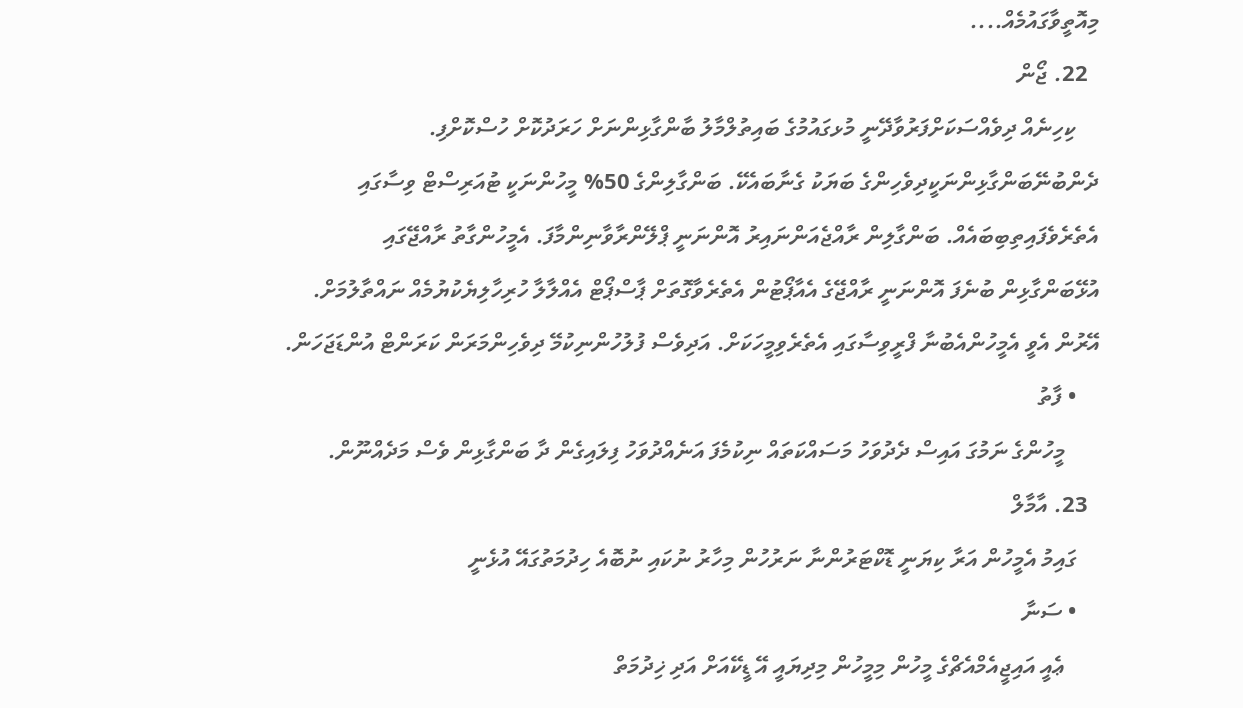މިއޮތީވާގައުމެއް....
  22. ޖޯން
    ކިހިނެއް ދިވެއްސަކަށްފަރުވާދޭނީ މުޅގައުމުގެ ބައިތުލްމާލު ބާންގާޅިންނަށް ހަރަދުކޮށް ހުސްކޮށްފި. ދެންބުނޭބަންގާޅިންނަކީދިވެހިންގެ ބަޔަކު ގެނާބައެކޭ. ބަންގާލިންގެ 50% މީހުންނަކީ ޓުއަރިސްޓް ވިސާގައި އެތެރެވެފައިތިބިބައެއް. ބަންގާލިން ރާއްޖެއަންނައިރު އޮންނަނީ ޕްލޭންރާވާނިންމާފަ. އެމީހުންގާތު ރާއްޖޭގައި އުޅޭބަންގާޅިން ބުނެފަ އޮންނަނީ ރާއްޖޭގެ އެއާޕޯޓުން އެތެރެވާގޮތަށް ޕާސްޕޯޓް އެއްލާލާ ހުރިހާލިޔެކުޔުމެއް ނައްތާލުމަށް. އޭރުން އެވީ އެމީހުންއެބުނާ ފްރީވިސާގައި އެތެރެވިމީހަކަށް. އަދިވެސް ފުލުހުންނިކުމޭ ދިވެހިންމަރަން ކަރަންޓް އުންޑަޖަހަން.
    • ފާތު
      މީހުންގެ ނަމުގަ އައިސް ދެދުވަހު މަސައްކަތައް ނިކުމެފަ އަނެއްދުވަހު ފިލައިގެން ދާ ބަންގާޅިން ވެސް މަދެއްނޫން.
  23. އާމާލް
    ގައިމު އެމީހުން އަރާ ކިޔަނީ ޑޮކްޓަރުންނާ ނަރުހުން މިހާރު ނުކައި ނުބޮއެ ހިދުމަތުގައޭ އުޅެނީ
    • ސަނާ
      ޢެއީ އައިޖީއެމްއެޗްގެ މީހުން މިމީހުން މިދިޔައީ އޭ ޑީކޭއަށް އަދި ޚިދުމަތް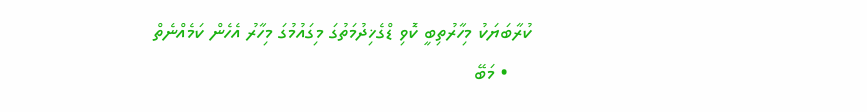ކުރާބަޔަކު މިހާރުތިބީ ކޮވި ޑްގެޚިދުމަތުގަ މިގައުމުގަ މިހާރު އެހެން ކަމެއްނެތް
    • މަބޭ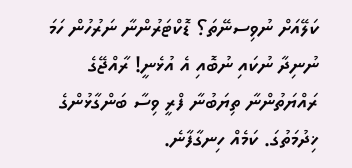ކަލޭއަށް ނުވިސނޭތަ؟ ޑޮކްޓަރުންނާ ނަރުހުން ހަމަ ނުނިދާ ނުކައި ނުބޮއި އެ އުޅެނީ! ރާއްޖޭގެ ރައްޔަތުންނާ ތިޔަބުނާ ފްރީ ވިސާ ބަންގާޅުންގެ ޚިދުމަތުގަ. ކަމެއް ހިނގާފާނެ.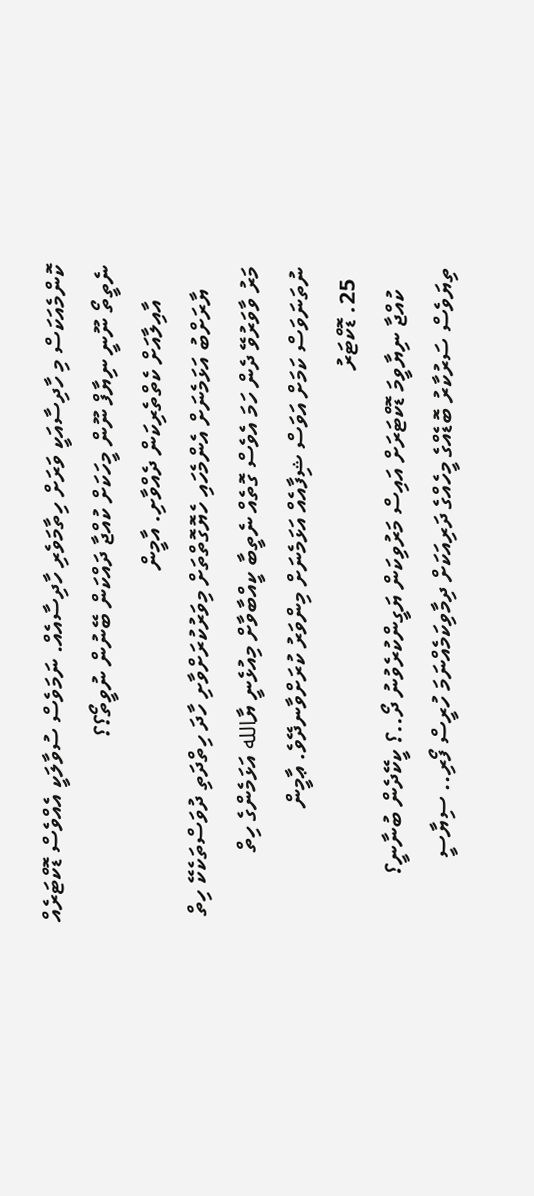ކޮންމެއަކަސް މި ހާދިސާއަކީ ވަރަށް ހިތާމަވެރި ހާދިސާއެއް. ނަމަވެސް ސުވާލަކީ އެއްވެސް ޑޮކްޓަރެއް ނެތީތޯ ނޫނީ ނިޔާފް ނޫން މީހަކަށް ކުއްޖާ ދައްކަން ބޭނުން ނުވީތޯ؟؟
      އާއިލާއަށް ކެތްތެރިކަން ދެއްވާށި. އާމީން
    ޔާރަށްބު އަޅަމެނަށް އެންމެހައި ހެޔޮގޮތްތަށް މިވަރުކުރަށްވާށި ހާދަ ހިތްދަތި ދުވަސްތަކެކޭ ހިތް މަރު ވާވަރުވޭ ދެން ހަމަ އެވެސް ގޮތެއް ނެތީބާ ކީއްބާވާށް މިއުޅެނީ ޔާالله އަޅަމެންގެ ހިތް ނުތަނަވަސް ކަމަށް އަވަސް ޝިފާއެއް އަޅަމެނަށް މިންވަރު ކުރަށްވާނދޭވެ. ޢާމީން
  25. ޑޮކްޓަރު
    ކުއްޖާ ނިޔާވީމަ ޑޮކްޓަރަށް އައިސް މަރުވިކަން ޔަގީންކުރެވުނު ދޯ..؟ ކީކޭދެން ބުނާނީ؟ ތިޔަވެސް ސަރުކާރު ބޮޑެއްގެ މީހެއްގެ ދަރިއަކަށް ދިމާވިކަމެއްނަމަ ހުރީސް ފޯރި.. ސިޔާސީ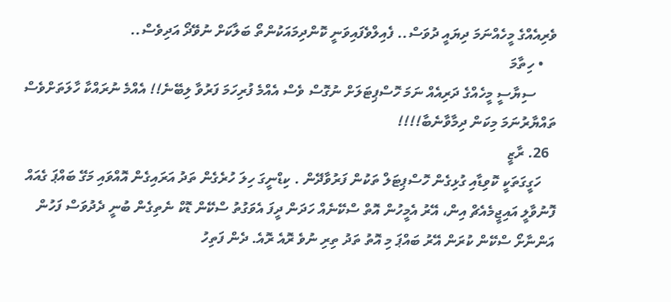ވެރިއެއްގެ މީހެއްނަމަ ދިޔައީ ދުވަސް.. ފެއިލްވެފައިވަނީ ކޮންދިމައަކުންތޯ ބަލާކަށް ނުވޭދޯ އަދިވެސް..
    • ހިތާމަ
      ސިޔާސީ މީހެއްގެ ދަރިއެއް ނަމަ ހޮސްޕިޓަލަށް ނުގޮސް ވެސް އެއްމެ ފުރިހަމަ ފަރުވާ ލިބޭނެ!! އެއްމެ ނުރައްކާ ހާލަތަށްވެސް ތައްޔާރުނަމަ މިކަން ދިމާވާނެބާ!!!!
  26. ރާޒީ
    ހަގީގަތަކީ ކޮވިޑާއި ގުޅިގެން ހޮސްޕިޓަލް ތަކުން ފަރުވާދޭން . ކިޑްނީގަ ހިލަ ހުރެގެން ތަދު އަރައިގެން އޮއްވައި މަގޭ ބައްޕަ ގެއައް ފޮނުވާލީ އައިޖީމެއެޗް އިން، އޭރު އެމީހުން އޮތް ސްކޭނެއް ހަދަން ދީފަ އެވަގުތު ސްކޭން ޑޮކް ނެތިގެން ބުނީ ދެދުވަސް ފަހުން އަންނާށޯ ސްކޭން ކުރަން އޭރު ބައްޕަ މި އޮތު ތަދު ތިރި ނުވެ ރޮއެ ރޮއެ. ދެން ފަތިހު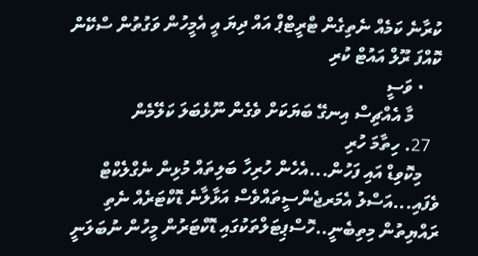ކުރާނެ ކަމެއް ނެތިގެން ޓްރީޓްޕް އައް ދިޔަ އީ އެމީހުން ވަގުތުން ސްކޭން ކޮއްފަ ރޫލް އައުޓް ކުރި
    • ވަސީ
      މާ އެއްޗިސް އިނގޭ ބަޔަކަށް ވެގެން ނޫޅެބަލަ ކަލޭމެން
  27. ހިތާމަ ހުރި
    މިކޮވިޑް އައި ފަހުން...އެހެން ހުރިހާ ބަލިތައް މުޅިން ނެގްލެކްޓް ވެފައި...އަސްލު އެމަރޖެންސީތައްވެސް އަޅާލާނެ ޑޮކްޓަރެއް ނެތި ރައްޔިތުން މިތިބެނީ..ހޮސްޕިޓަލްތަކުގައި ޑޮކްޓަރުން މީހުން ނުބަލަނީ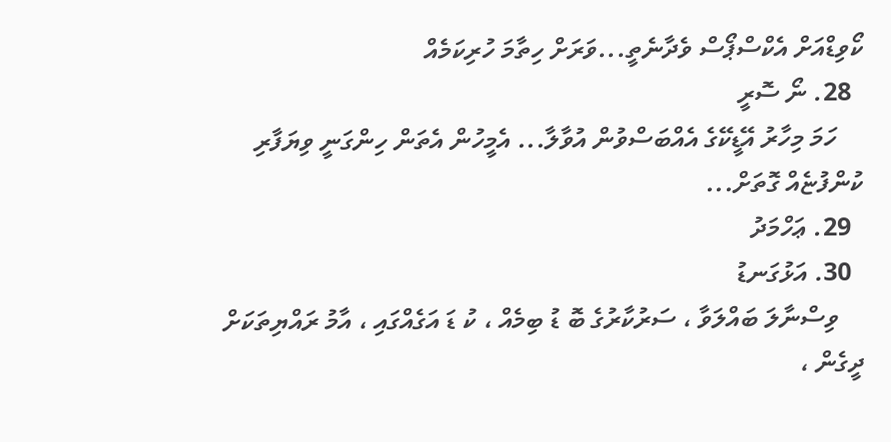ކޯވިޑްއަށް އެކްސްޕޯސް ވެދާނެތީ...ވަރަށް ހިތާމަ ހުރިކަމެއް
  28. ނޯ ސޮރީ
    ހަމަ މިހާރު އޭޑީކޭގެ އެއްބަސްވުން އުވާލާ... އެމީހުން އެތަން ހިންގަނީ ވިޔަފާރި ކުންފުޏެއް ގޮތަށް...
  29. ޢަހްމަދު
  30. އަޅުގަނޑު
    ވިސްނާލަ ބައްލަވާ ، ސަރުކާރުގެ ބޮ ޑު ބިމެއް ، ކު ޑަ އަގެއްގައި ، އާމު ރައްޔިތަކަށް ދީގެން ،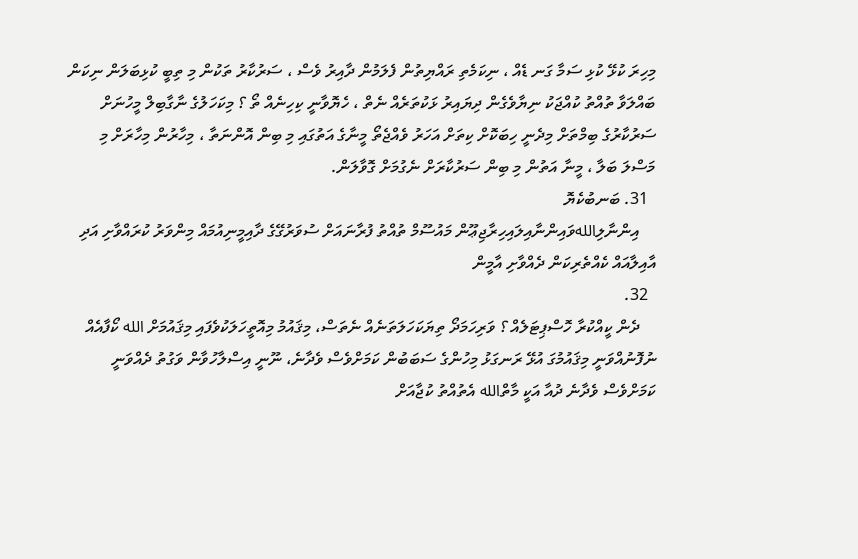މިހިރަ ކުޅޭ ކުޅި ސަމާ ގަނ ޑެއް ، ނިކަމެތި ރައްޔިތުން ފެލަމުން ދާއިރު ވެސް ، ސަރުކާރު ތަކުން މި ތިބީ ކުޅިބަލަން ނިކަން ބައްލަވާ ތުއްތު ކުއްޖަކު ނިޔާވެގެން ދިޔައިރު ޅަކުތަރެއް ނެތް ، ހެޔޮވާނީ ކިހިނެއް ތޯ ؟ މިކަހަލުގެ ނާގާބިލް މީހުނަށް ސަރުކާރުގެ ބިމްތަށް މިދެނީ ހިބަކޮށް ކިތަށް އަހަރު ވެއްޖެތޯ މީނާގެ އަތުގައި މި ބިން އޮންނަތާ ، މިހާރުން މިހާރަށް މި މަސްލަ ބަލާ ، މީނާ އަތުން މި ބިން ސަރުކާރަށް ނެގުމަށް ގޮވާލަން.
  31. ބަނބުކެޔޮ
    އިންނާލިاللهވައިންނާއިލައިހިރާޖިޢޫން މައުސޫމް ތުއްތު ފުރާނައަށް ސުވަރުގޭގެ ދާއިމީނިއުމައް މިންވަރު ކުރައްވާށި އަދި އާއިލާއައް ކެއްތެރިކަން ދެއްވާށި އާމީން
  32.
    ދެން ކީއްކުރާ ހޮސްޕިޓަލެއް ؟ ވަރިހަމަދޯ ތިޔަކަހަލަތަނެއް ނެތަސް، މިޤައުމު މިއޮތީހަލަކުވެފައި މިޤައުމަށް الله ކޯފާއެއް ނުފޮނުއްވަނީ މިޤައުމުގަ އުޅޭ ރަނގަޅު މިހުންގެ ސަބަބުން ކަމަށްވެސް ވެދާނެ، ނޫނީ އިސްލާހުވާން ވަގުތު ދެއްވަނީ ކަމަށްވެސް ވެދާނެ ދުއާ އަކީ މާތްالله އެތުއްތު ކުޖާއަށް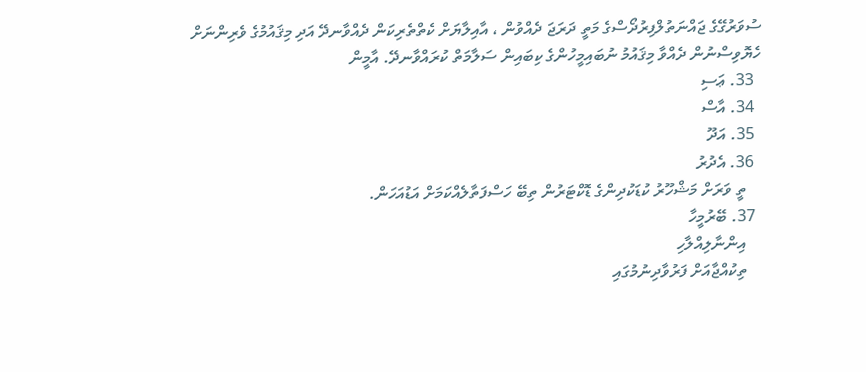ސުވަރުގޭގެ ޖައްނަތުލްފިރުދޯސްގެ މަތީ ދަރަޖަ ދެއްވުން ، އާއިލާޔަށް ކެތްތެރިކަން ދެއްވާނދޭ އަދި މިޤައުމުގެ ވެރިންނަށް ހެޔޮވިސްނުން ދެއްވާ މިޤައުމު ނުބައިމީހުންގެ ކިބައިން ސަލާމަތް ކުރައްވާނދޭ. އާމީން
  33. ޢަސި
  34. އާސް
  35. އަދޫ
  36. އެދުރު
    ތީ ވަރަށް މަޝްހޫރު ކުޑަކުދިންގެ ޑޮކްޓަރުން ތިބޭ ހަސްފަތާލެއްކަމަށް އަޑުއަހަން.
  37. ބޭރުމީހާ
    އިންނާލިއްލާހި
    ތިކުއްޖާއަށް ފަރުވާދިނުމުގައި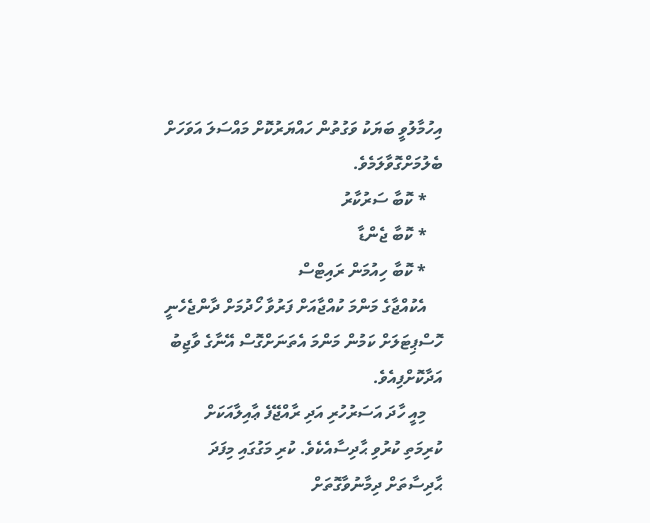އިހުމާލުވީ ބަޔަކު ވަގުތުން ހައްޔަރުކޮށް މައްސަލަ އަވަހަށް ބެލުމަށްގޮވާލަމެވެ.
    * ކޮބާ ސަރުކާރު
    * ކޮބާ ޖެންޑާ
    * ކޮބާ ހިއުމަން ރައިޓްސް
    އެކުއްޖާގެ މަންމަ ކުއްޖާއަށް ފަރުވާ ހޯދުމަށް ދާންޖެހެނީ ހޮސްޕިޓަލަށް ކަމުން މަންމަ އެތަނަށްގޮސް އޭނާގެ ވާޖިބު އަދާކޮށްފިއެވެ.
    މިއީ ހާދަ އަސަރުހުރި އަދި ރާއްޖޭފެ ޢާއިލާއަކަށް ކުރިމަތި ކުރުވި ޙާދިސާއެކެވެ. ކުރި މަގުގައި މިފަދަ ޙާދިސާތަށް ދިމާނުވާގޮތަށް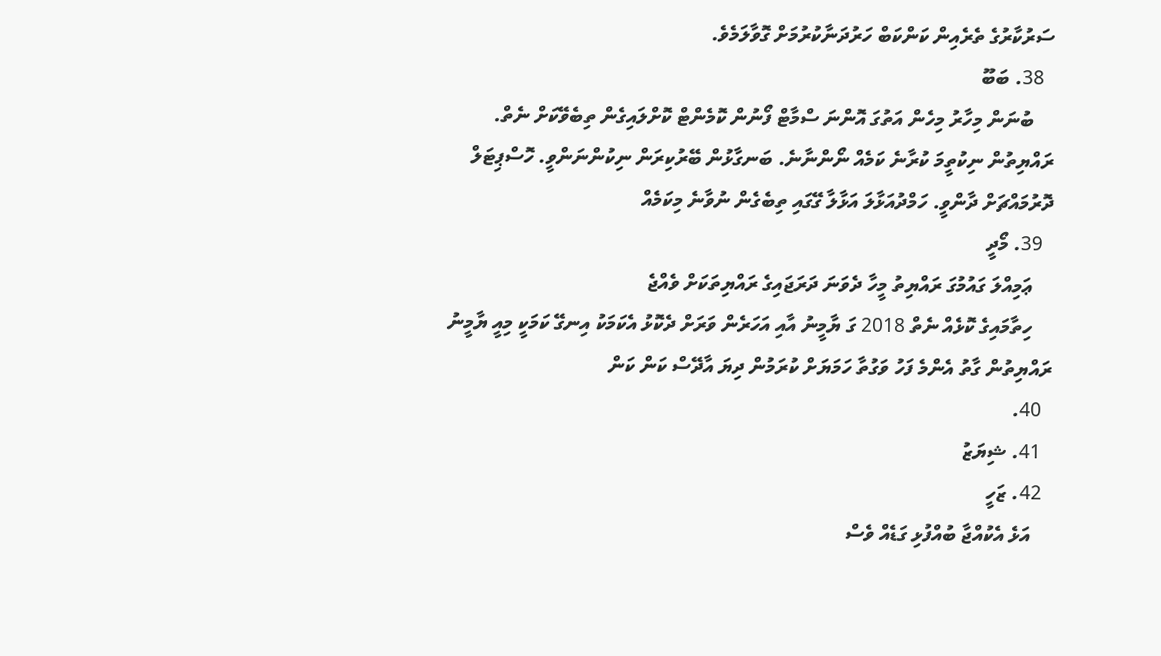ސަރުކާރުގެ ތެރެއިން ކަންކަބް ހަރުދަނާކުރުމަށް ގޮވާލަމެވެ.
  38. ބަބޫ
    ބުނަން މިހާރު މިހެން އަތުގަ އޮންނަ ސްމާޓް ފޯނުން ކޮމެންޓް ކޮށްލައިގެން ތިބެވޭކަށް ނެތް. ރައްޔިތުން ނިކުތީމަ ކުރާނެ ކަމެއް ނޯންނާނެ. ބަނގާޅުން ބޭރުކިރަން ނިކުންނަންވީ. ހޮސްޕިޓަލް ދޮރުމައްޗަށް ދާންވީ. ހަމްދުއަޅާލަ އަޅާލާ ގޭގައި ތިބެގެން ނުވާނެ މިކަމެއް
  39. މޯދީ
    ޢަމިއްލަ ގައުމުގަ ރައްޔިތު މީހާ ދެވަނަ ދަރަޖައިގެ ރައްޔިތަކަށް ވެއްޖެ
    ހިތާމައިގެ ކޮޅެއް ނެތް 2018 ގަ ޔާމީނު އާއި އަހަރެން ވަރަށް ދެކޮޅު އެކަމަކު އިނގޭ ކަމަކީ މިއީ ޔާމީނު ރައްޔިތުން ގާތު އެންމެ ފަހު ވަގުތާ ހަމަޔަށް ކުރަމުން ދިޔަ އާދޭސް ކަން ކަން
  40.
  41. ޝިޔަޒު
  42. ޒަހީ
    އަޅެ އެކުއްޖާ ބުއްފުޅި ގަޑެއް ވެސް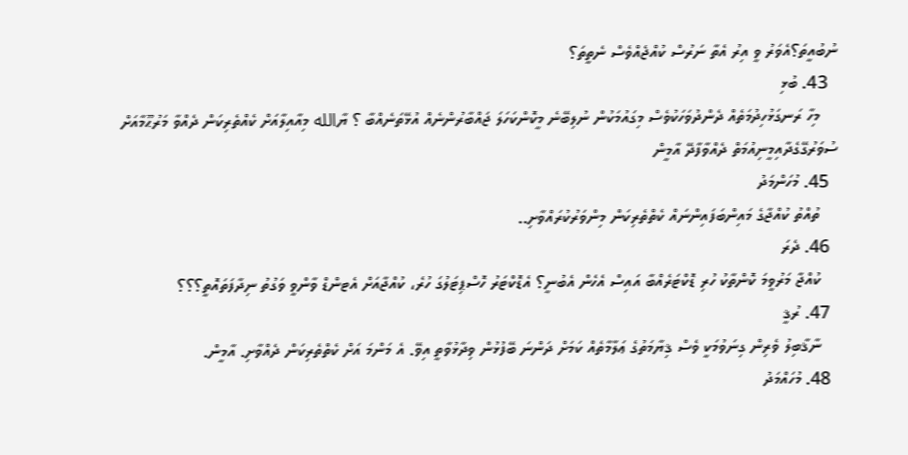ނުބުއީތަ؟އެވަރު ވީ އިރު އެތާ ނަރުސް ކުއްޖެއްވެސް ނެތީތަ؟
  43. ބުޅި
    މިހާ ރަނގަޅުހިދުމަތެއް ދެންދުވަހަކުވެސް މިގައުމަކުން ނުލިބޭނެ މީކޮންކަހަލަ ޖައްބާރުންނެއް އުޅޭތަނެއްބާ ؟ ޔާالله މިއާއިލާއަށް ކެއްތެރިކަން ދެއްވާ މަރުޙޫމާއަށް ސުވަރުގޭގެދާއިމީނިއުމަތް ދެއްވާފާދޭ އާމީން
  45. މުހަންމަދު
    ތުއްތު ކުއްޖާގެ މައިންބަފައިންނައް ކެތްތެރިކަން މިންވަރުކުރައްވާށި..
  46. ދެރަ
    ކުއްޖާ މަރުވީމަ ކޮންތާކު ހުރި ޑޮކްޓަރެއްބާ އައިސް އެހެން އެބުނީ؟ އެޑޮކްޓަރު ހޮސްޕިޓަލުގަ ހުރެ، ކުއްޖާއަށް އެޓންޑް ވާންވީ ވަގުތު ނިދާފަތައޮތީ؟؟؟
  47. ރުޤީ
    ނާޤާބިލު ވެރިން ގިނަވުމަކީ ވެސް ޤިޔާމަތުގެ ޢަލާމާތެއް ކަމަށް ދަންނަ ބޭފުޅުން ވިދާޅުވާތީ އިވޭ. އެ މަންމަ އަށް ކެތްތެރިކަން ދެއްވާށި. އާމީން.
  48. މުހައްމަދު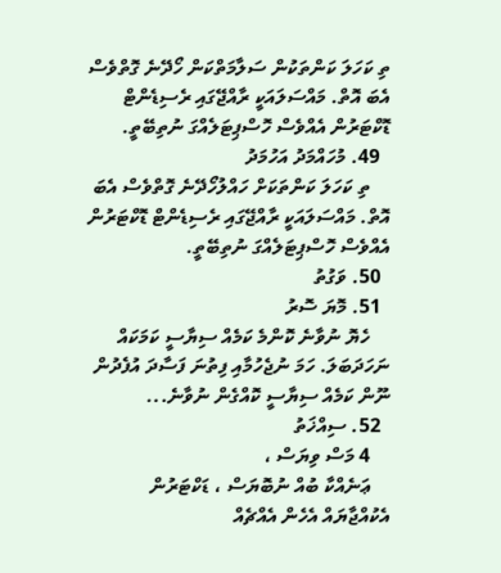ތި ކަހަލަ ކަންތަކުން ސަލާމަތްކަން ހޯދޭނެ ގޮތްވެސް އެބަ އޮތް. މައްސަލައަކީ ރާއްޖޭގައި ރެސިޑެންޓް ޑޮކްޓަރުން އެއްވެސް ހޮސްޕިޓަލެއްގަ ނުތިބޭތީ.
  49. މުހައްމަދު އަހުމަދު
    ތި ކަހަލަ ކަންތަކަށް ހައްލުހޯދޭނެ ގޮތްވެސް އެބަ އޮތް. މައްސަލައަކީ ރާއްޖޭގައި ރެސިޑެންޓް ޑޮކްޓަރުން އެއްވެސް ހޮސްޕިޓަލެއްގަ ނުތިބޭތީ.
  50. ވަގުތު
  51. މޮޔަ ސޮރު
    ހެޔޮ ނުވާނެ ކޮންމެ ކަމެއް ސިޔާސީ ކަމަކައް ނަހަދަބަލަ. ހަމަ ނުޖެހުމާއި ފިތުނަ ފަސާދަ އުފެދުން ނޫން ކަމެއް ސިޔާސީ ކޮއްގެން ނުވާނެ...
  52. ސިއްޚަތު
    4 މަސް ވިޔަސް ،
    ޢަނެއްކާ ބުއް ނުބޮޔަސް ، ޑަކްޓަރުން އެކުއްޖާޔައް އެހެން އެއްޗެއް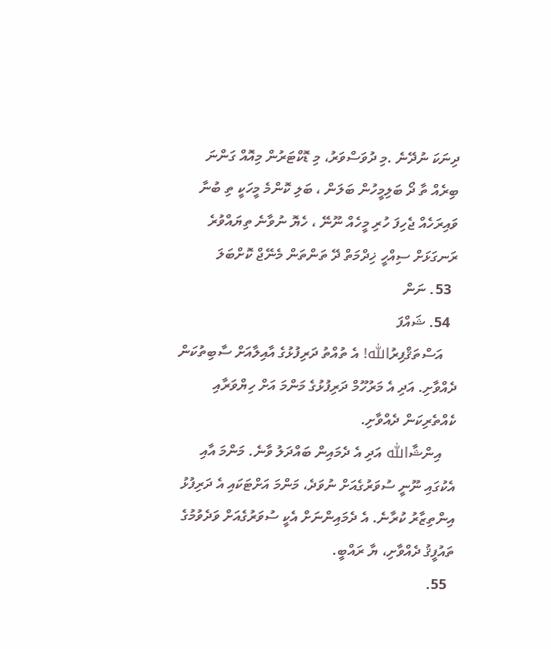ދިނަކަ ނުދޭނެ .މި ދުވަސްވަރު، މި ޑޮކްޓަރުން މިއޮއް ގަންނަ ބިރެއް ތާ ދޯ ބަލިމީހުން ބަލަން ، ބަލި ކޮންމެ މީހަކީ ތި ބުނާ ވައިރަހެއް ޖެހިފަ ހުރި މީހެއް ނޫނޭ ، ހެޔޮ ނުވާނެ ތިޔައްވުރެ ރަނގަޅަށް ސިއްހީ ޚިދްމަތް ދޭ ތަންތަން މެނޭޖް ކޮށްބަލަ
  53. ނަން
  54. ޝައްފަ
    އަސްތަޤްފިރުاللّٰه! އެ ތުއްތު ދަރިފުޅުގެ އާއިލާއަށް ސާބިތުކަން ދެއްވާށި. އަދި އެ މަރުހޫމް ދަރިފުޅުގެ މަންމަ އަށް ހިޔްވަރާއި ކެއްތެރިކަން ދެއްވާށި.
    އިންޝާاللّٰه އަދި އެ ދެމައިން ބައްދަލު ވާނެ. މަންމަ އާއި އެކުގައި ނޫނީ ސުވަރުގެއަށް ނުވަދެ، މަންމަ އަށްޓަކައި އެ ދަރިފުޅު އިންތިޒާރު ކުރާނެ. އެ ދެމައިންނަށް އެކީ ސުވަރުގެއަށް ވަދެވުމުގެ ތައުފީޤު ދެއްވާށި، ޔާ ރައްބީ.
  55.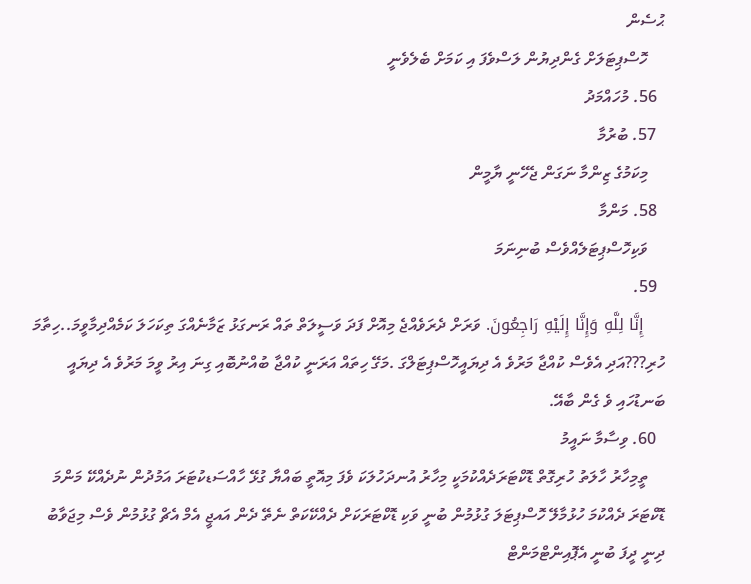ޙުސެން
    ހޮސްޕިޓަލަށް ގެންދިޔުން ލަސްވެފަ އި ކަމަށް ބެލެވެނީ
  56. މުހައްމަދު
  57. ބުރުމާ
    މިކަމުގެ ޒިންމާ ނަގަން ޖެހޭނީ ޔާމީން
  58. މަންމާ
    ވަކިހޮސްޕިޓަލެއްވެސް ބުނިނަމަ
  59.
    إِنَّا لِلَّهِ وَإِنَّا إِلَيْهِ رَاجِعُونَ. ވަރަށް ދެރަވެއްޖެ މިއޮށް ފަދަ ވަސީލަތް ތައް ރަނގަޅު ޒަމާނެއްގަ ތިކަހަލަ ކަމެއްދިމާވީމަ..ހިތާމަ ހުރި???އަދި އެވެސް ކުއްޖާ މަރުވެ އެ ދިޔައީހޮސްޕިޓަލްގަ .މަގޭ ހިތައް އަރަނީ ކުއްޖާ ބުއްނުބޮއި ގިނަ އިރު ވީމަ މަރުވެ އެ ދިޔައީ ބަނޑުހައި ވެ ގެން ބާއޭ.
  60. ވިސާމާ ނައީމު
    ތީމިހާރު ހާލަތު ހުރިގޮތް ޑޮކްޓަރަދެއްކުމަކީ މިހާރު އުނދަހުލަކަ ވެފަ މިއޮތީ ބައްޔާ ގުޅޭ ހާއްސަޑކުޓަރަ އަމުދުން ނުދެއްކޭ މަންމަ ޑޮކްޓަރަ ދެއްކުމަ ހުޅުމާލޭ ހޮސްޕިޓަލަ ގުޅުމުން ބުނީ ވަކި ޑޮކްޓަރަކަށް ދެއްކޭކަތް ނެތޭ ދެން އައޖީ އެމް އެޗް ގުޅުމުން ވެސް މިޖަވާބު ދިނީ ދީފަ ބުނީ އެޕޮއިންޓްމަންޓް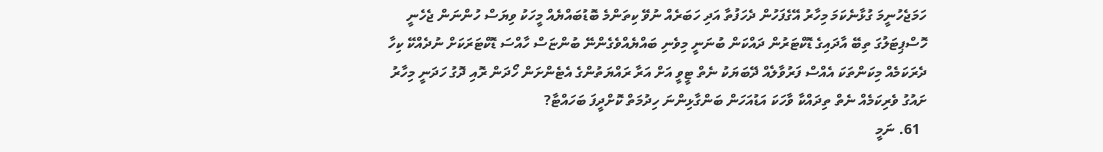ހަމަޖެހުނީމަ ގުޅާނެކަމަ މިހާރު އޭގެފަހުން ދެހަފުތާ އަދި ހަބަރެއް ނުވޭ ކިތަންމެ ބޮޑުބައްޔެއް މީހަކު ވިޔަސް ހުންނަން ޖެހެނީ ހޮސްޕިޓަލުގަ ތިބޭ އާދައިގެ ޑޮކްޓަރުން ދައްކަން ބުނަނީ މިވެނި ބައްޔެއްވެގެންނޭ ބުންޏަސް ހާއްސަ ޑޮކްޓަރަކަށް ނުދެއްކޭ ކިހާ ދެރަކަމެއް މިކަންތަކަ އެއްސް ފަރުވާލެއް ދޭބަޔަކު ނެތް ޓީވީ އަށް އަރާ ރައްޔަތުންގެ އެޓެންށަން ހޯދަން ރޮއި ދޮގު ހަދަނީ މިހާރު ށައުގު ވެރިކަމެއް ނެތް ތިދައްކާ ވާހަކަ އަޑުއަހަން ބަންގާޅިންނަ ހިދުމަތް ކޮށްދީފަ ބަހައްޓާ?
  61. ނަމީ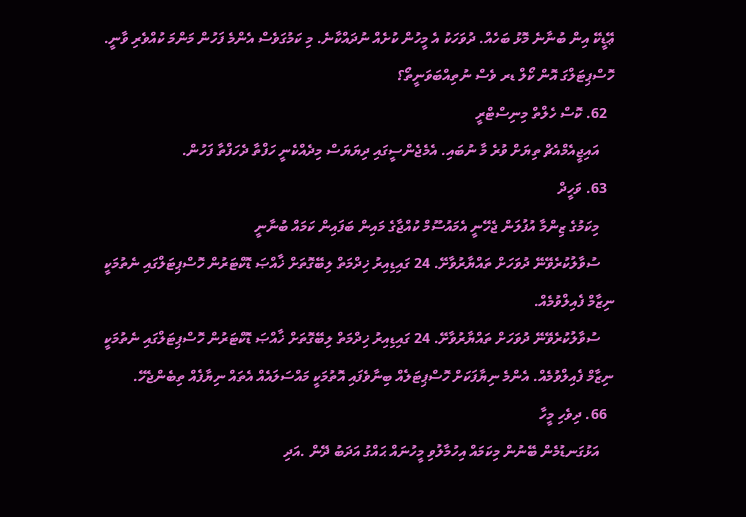ޢޭޑީކޭ އިން ބުނާނެ މޮޅު ބަހެއް. ދުވަހަކު އެ މީހުން ކުށެއް ނުދައްކާނެ. މި ކަމުގަވެސް އެންމެ ފަހުން މަންމަ ކުއްވެރި ވާނީ. ހޮސްޕިޓަލްގަ އޮން ކޯލް ޑރ ވެސް ނުތިއްބަވަނީތޯ؟
  62. ކޮސް ހެލްތް މިނިސްޓްރީ
    އައިޖީއެމްއެޗް ތިޔަށް ވުރެ މާ ނުބައި. އެމެޖެންސީގައި ދިޔަޔަސް މިދެއްކެނީ ހަފްތާ ދެހަފްތާ ފަހުން.
  63. ވަހީދް
    މިކަމުގެ ޒިންމާ އުފުލަން ޖެހޭނީ އެމައުސޫމް ކުއްޖާގެ މައިން ބަފައިން ކަމައް ބުނާނީ
    ސުވާލުކުރެވޭނޭ ދުވަހަށް ތައްޔާރުވާށޭ. 24 ގައިޑިއިރު ޚިދްމަތް ލިބޭގޮތަށް ޚާއްޞަ ޑޮކްޓަރުން ހޮސްޕިޓަލްގައި ނެތުމަކީ ނިޒާމް ފެއިލްވުމެއް.
    ސުވާލުކުރެވޭނޭ ދުވަހަށް ތައްޔާރުވާށޭ. 24 ގައިޑިއިރު ޚިދްމަތް ލިބޭގޮތަށް ޚާއްޞަ ޑޮކްޓަރުން ހޮސްޕިޓަލްގައި ނެތުމަކީ ނިޒާމް ފެއިލްވުމެއް. އެންމެ ނިޔާފަކަށް ހޮސްޕިޓަލެއް ބިނާވެފައި އޮތުމަކީ މައްސަލައެއް އެތައް ނިޔާފެއް ތިބެންޖެހޭ.
  66. ދިވެހި މީހާ
    އަޅުގަނޑުމެން ބޭނުން މިކަމައް އިހުމާލުވި މީހުނައް ޙައްގު އަދަބު ދޭން .އަދި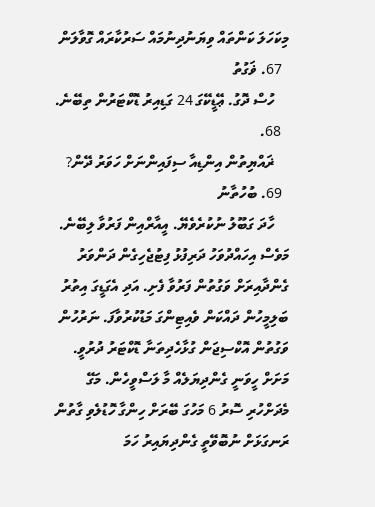މިކަހަލަ ކަންތައް ވިޔަނުދިނުމައް ސަރުކާރައް ގޮވާލަން
  67. ޥަގުތު
    ހުސް ދޮގު. ޢޭޑީކޭގަ 24 ގަޑިއިރު ޑޮކްޓަރުން ތިބޭނެ.
  68.
    ޜައްޔިތުން އިންޑިއާ ސިފައިންނަށް ހަވަރު ދޭން?
  69. ބުހުތާނު
    ހާދަ ގަބޫލު ނުކުރެވެޔޭ. އީއާރްއިން ފަރުވާ ލިބޭނެ. މަވެސް އިހައްދުވަހު ދަރިފުޅު ފިޓުޖެހިގެން ދަންވަރު ގެންދާއިރަށް ވަގުތުން ފަރުވާ ފެށި. އަދި އެގަޑީގަ އިތުރު ބަލިމީހުން ދައްކަން ވެއިޓިންގަ މަޑުކުރުވާފަ. ނަރުހުން ވަގުތުން އޮކްސިޖަން ގުޅާހެދިތަނާ ޑޮކްޓަރު ދުރުވީ. މަށަށް ހީވަނީ ގެންދިޔަލެއް މާ ލަސްވީހެން. މަގޭ މެދަށްހުރި ސޮރު 6 މަހުގަ ބޭރަށް ހިންގާ ހޮޑުލެވި ގާތުން ރަނގަޅަށް ނުބޮވޭތީ ގެންދިޔައިރު ހަމަ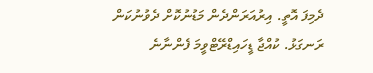ދެމިފަ އޮތީ. އިރުއަރަންދެން މަޑުނުކޮށް ދެވުނުކަން ރަނގަޅު. ކުއްޖާ ޑީހައިޑްރޭޓްވީމަ ފެންނާނެ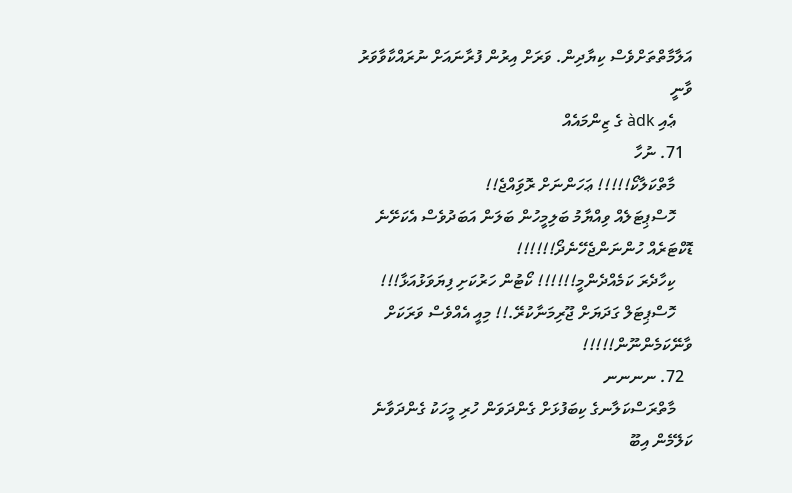އަލާމާތްތަށްވެސް ކިޔާދިން. ވަރަށް އިރުން ފުރާނައަށް ނުރައްކާވާވަރު ވާނީ
    ޢެއި àdk ގެ ޒިންމައެއް
  71. ނުހާ
    މާތްކަލާކޯ!!!!! ޢަހަންނަށް ރޮވިައްޖެ!!
    ހޮސްޕިޓަލެއް ވިއްޔާމު ބަލިމީހުން ބަލަން އަބަދުވެސް އެކަށޭނެ ޑޮކްޓަރެއް ހުންނަންޖެހޭނެދޯ!!!!!!
    ކިހާދެރަ ކަމެއްދެންމީ!!!!!! ކޯޓުން ހަރުކަށި ފިޔަވަޅުއަޅާ!!!
    ހޮސްޕިޓަލް ގަދަޔަށް ޖޫރިމަނާކުރޭ.!! މިއީ އެއްވެސް ވަރަކަށް ވާނޭކަމެންނޫން!!!!!
  72. ނނނނ
    މާތްރަސްކަލާނގެ ކިބަފުޅަށް ގެންދަވަން ހުރި މީހަކު ގެންދަވާނެ ކަލޭމެން އިބޫ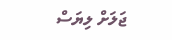ޖަލަށް ލިޔަސް